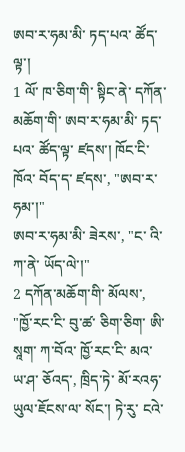ཨབ་ར་ཧམ་མི་ ཏད་པའ་ ཚོད་ལྟ་།
1 ལོ་ ཁ་ཅིག་གི་ སྟིང་ནེ་ དཀོན་མཆོག་གི་ ཨབ་ར་ཧམ་མི་ ཏད་པའ་ ཚོད་ལྟ་ ཛདས་། ཁོང་ངི་ ཁོའ་ བོད་ད་ ཛདས་, "ཨབ་ར་ཧམ་།"
ཨབ་ར་ཧམ་མི་ ཟེརས་, "ང་ འི་ཀ་ནེ་ ཡོད་ལེ་།"
2 དཀོན་མཆོག་གི་ མོལས་, "ཁྱོ་རང་ངི་ བུ་ཚ་ ཅིག་ཅིག་ ཨི་སཱག་ ཀ་བོའ་ ཁྱོ་རང་ངི་ མའ་ ཡ་ཤ་ ཅོའད་, ཁྲིད་ཏེ་ མོ་རའཧ་ ཡུལ་ཇོངས་ལ་ སོང་། ཏེ་རུ་ ངའེ་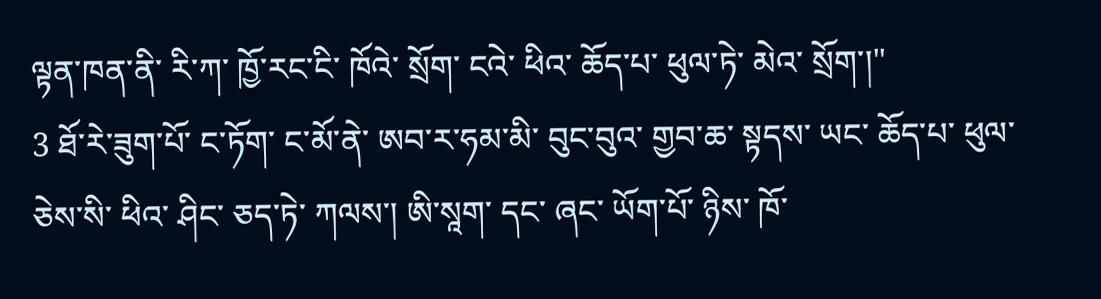ལྟན་ཁན་ནི་ རི་ཀ་ ཁྱོ་རང་ངི་ ཁོའེ་ སྲོག་ ངའེ་ ཕིའ་ ཆོད་པ་ ཕུལ་ཏེ་ མེའ་ སྲོག་།"
3 ཐོ་རེ་ཟུག་པོ་ ང་ཏོག་ ང་མོ་ནེ་ ཨབ་ར་ཧམ་མི་ བུང་བུའ་ གྱབ་ཆ་ སྟདས་ ཡང་ ཆོད་པ་ ཕུལ་ཅེས་སི་ ཕིའ་ ཤིང་ ཅད་ཏེ་ ཀལས་། ཨི་སཱག་ དང་ ཞང་ ཡོག་པོ་ ཉིས་ ཁོ་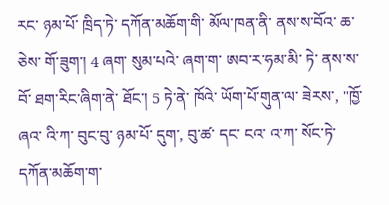རང་ ཉམ་པོ་ ཁྲིད་ཏེ་ དཀོན་མཆོག་གི་ མོལ་ཁན་ནི་ ནས་ས་བོའ་ ཆ་ཅེས་ གོ་ཟུག་། 4 ཞག་ སུམ་པའེ་ ཞག་ག་ ཨབ་ར་ཧམ་མི་ ཏེ་ ནས་ས་བོ་ ཐག་རིང་ཞིག་ནེ་ ཐོང་། 5 ཏེ་ནེ་ ཁོའེ་ ཡོག་པོ་གུན་ལ་ ཟེརས་, "ཁྱོ་ཞའ་ འི་ཀ་ བུང་བུ་ ཉམ་པོ་ དུག་, བུ་ཚ་ དང་ ངའ་ འ་ཀ་ སོང་ཏེ་ དཀོན་མཆོག་ག་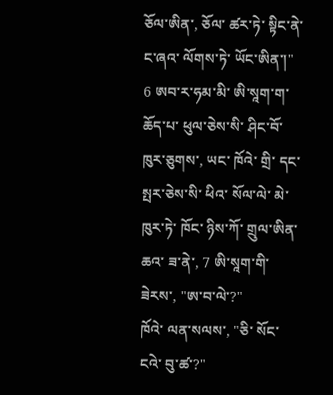ཅོལ་ཨིན་, ཅོལ་ ཚར་ཏེ་ སྟིང་ནེ་ ང་ཞའ་ ལོགས་ཏེ་ ཡོང་ཨིན་།"
6 ཨབ་ར་ཧམ་མི་ ཨི་སཱག་ག་ ཆོད་པ་ ཕུལ་ཅེས་སི་ ཤིང་བོ་ ཁུར་ཅུགས་, ཡང་ ཁོའེ་ གྲི་ དང་ སྤར་ཅེས་སི་ ཕིའ་ སོལ་ལེ་ མེ་ ཁུར་ཏེ་ ཁོང་ ཉིས་ཀོ་ གྲུལ་ཨིན་ ཆའ་ ཟ་ནེ་, 7 ཨི་སཱག་གི་ ཟེརས་, "ཨ་བ་ལེ་?"
ཁོའེ་ ལན་སལས་, "ཅི་ སོང་ ངའེ་ བུ་ཚ་?"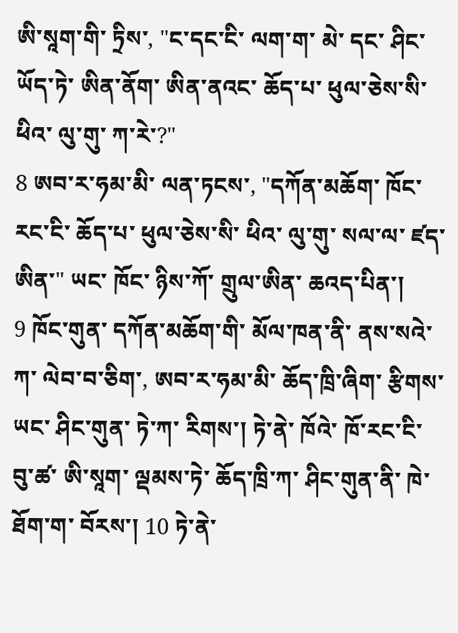ཨི་སཱག་གི་ ཏྲིས་, "ང་དང་ངི་ ལག་ག་ མེ་ དང་ ཤིང་ ཡོད་ཏེ་ ཨིན་ནོག་ ཨིན་ནའང་ ཆོད་པ་ ཕུལ་ཅེས་སི་ ཕིའ་ ལུ་གུ་ ཀ་རེ་?"
8 ཨབ་ར་ཧམ་མི་ ལན་ཏངས་, "དཀོན་མཆོག་ ཁོང་རང་ངི་ ཆོད་པ་ ཕུལ་ཅེས་སི་ ཕིའ་ ལུ་གུ་ སལ་ལ་ ཛད་ཨིན་" ཡང་ ཁོང་ ཉིས་ཀོ་ གྲུལ་ཨིན་ ཆའད་པིན་།
9 ཁོང་གུན་ དཀོན་མཆོག་གི་ མོལ་ཁན་ནི་ ནས་སའེ་ཀ་ ལེབ་བ་ཅིག་, ཨབ་ར་ཧམ་མི་ ཆོད་ཁྲི་ཞིག་ རྩིགས་ ཡང་ ཤིང་གུན་ ཏེ་ཀ་ རིགས་། ཏེ་ནེ་ ཁོའེ་ ཁོ་རང་ངི་ བུ་ཚ་ ཨི་སཱག་ ལྡམས་ཏེ་ ཆོད་ཁྲི་ཀ་ ཤིང་གུན་ནི་ ཁེ་ཐོག་ག་ བོརས་། 10 ཏེ་ནེ་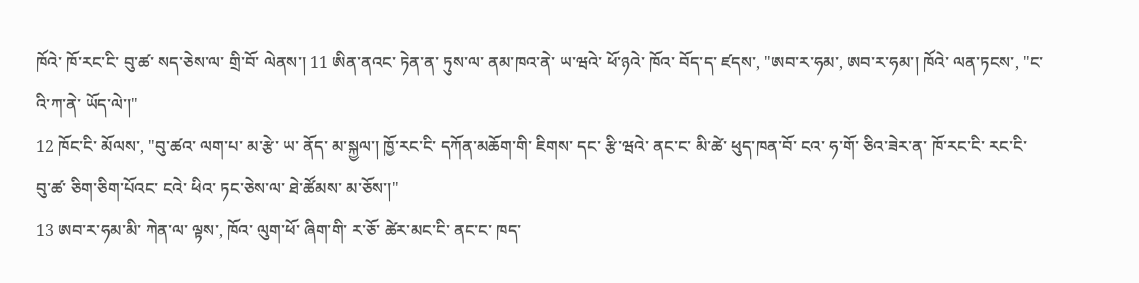ཁོའེ་ ཁོ་རང་ངི་ བུ་ཚ་ སད་ཅེས་ལ་ གྲི་བོ་ ལེནས་། 11 ཨིན་ནའང་ ཏེན་ན་ ཏུས་ལ་ ནམ་ཁའ་ནེ་ ཡ་ཝའེ་ ཕོ་ཉའེ་ ཁོའ་ བོད་ད་ ཛདས་, "ཨབ་ར་ཧམ་, ཨབ་ར་ཧམ་། ཁོའེ་ ལན་ཏངས་, "ང་ འི་ཀ་ནེ་ ཡོད་ལེ་།"
12 ཁོང་ངི་ མོལས་, "བུ་ཚའ་ ལག་པ་ མ་རྩེ་ ཡ་ ནོད་ མ་སྐྱལ་། ཁྱོ་རང་ངི་ དཀོན་མཆོག་གི་ ཇིགས་ དང་ རྩི་ཝའེ་ ནང་ང་ མི་ཚེ་ ཕུད་ཁན་བོ་ ངའ་ ཧ་གོ་ ཅིའ་ཟེར་ན་ ཁོ་རང་ངི་ རང་ངི་ བུ་ཚ་ ཅིག་ཅིག་པོའང་ ངའེ་ ཕིའ་ ཏང་ཅེས་ལ་ ཐེ་ཚོམས་ མ་ཅོས་།"
13 ཨབ་ར་ཧམ་མི་ ཀེན་ལ་ ལྟས་, ཁོའ་ ལུག་ཕོ་ ཞིག་གི་ ར་ཅོ་ ཚེར་མང་ངི་ ནང་ང་ ཁད་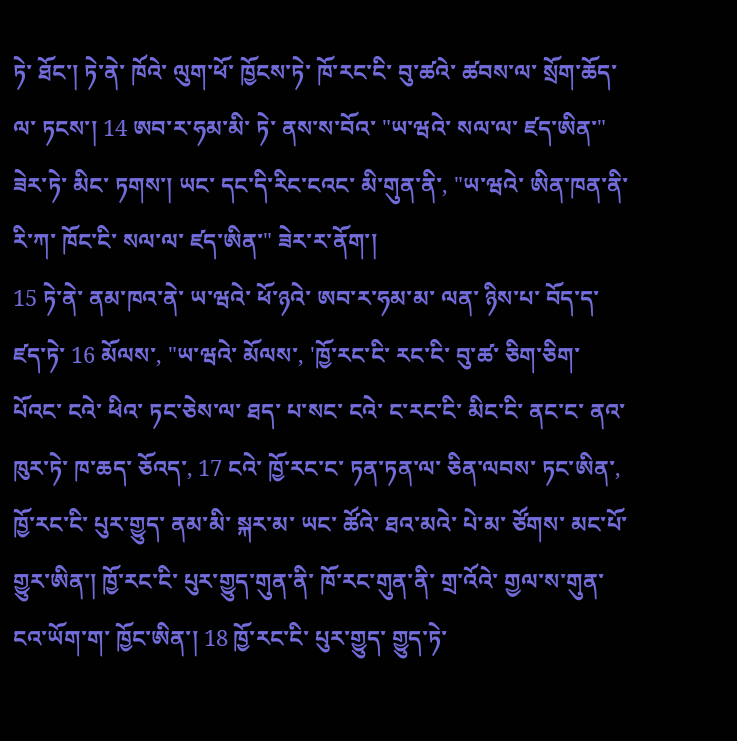ཏེ་ ཐོང་། ཏེ་ནེ་ ཁོའེ་ ལུག་ཕོ་ ཁྱོངས་ཏེ་ ཁོ་རང་ངི་ བུ་ཚའེ་ ཚབས་ལ་ སྲོག་ཆོད་ལ་ ཏངས་། 14 ཨབ་ར་ཧམ་མི་ ཏེ་ ནས་ས་བོའ་ "ཡ་ཝའེ་ སལ་ལ་ ཛད་ཨིན་" ཟེར་ཏེ་ མིང་ ཏགས་། ཡང་ དང་དི་རིང་ངའང་ མི་གུན་ནི་, "ཡ་ཝའེ་ ཨིན་ཁན་ནི་ རི་ཀ་ ཁོང་ངི་ སལ་ལ་ ཛད་ཨིན་" ཟེར་ར་ནོག་།
15 ཏེ་ནེ་ ནམ་ཁའ་ནེ་ ཡ་ཝའེ་ ཕོ་ཉའེ་ ཨབ་ར་ཧམ་མ་ ལན་ ཉིས་པ་ བོད་ད་ ཛད་ཏེ་ 16 མོལས་, "ཡ་ཝའེ་ མོལས་, 'ཁྱོ་རང་ངི་ རང་ངི་ བུ་ཚ་ ཅིག་ཅིག་པོའང་ ངའེ་ ཕིའ་ ཏང་ཅེས་ལ་ ཐད་ པ་སང་ ངའེ་ ང་རང་ངི་ མིང་ངི་ ནང་ང་ ནའ་ ཁུར་ཏེ་ ཁ་ཆད་ ཅོའད་, 17 ངའེ་ ཁྱོ་རང་ང་ ཏན་ཏན་ལ་ ཅིན་ལབས་ ཏང་ཨིན་, ཁྱོ་རང་ངི་ པུར་གྱུད་ ནམ་མི་ སྐར་མ་ ཡང་ ཚོའེ་ ཐའ་མའེ་ པེ་མ་ ཙོགས་ མང་པོ་ གྱུར་ཨིན་། ཁྱོ་རང་ངི་ པུར་གྱུད་གུན་ནི་ ཁོ་རང་གུན་ནི་ གྲ་འོའེ་ གྱལ་ས་གུན་ ངའ་ཡོག་ག་ ཁྱོང་ཨིན་། 18 ཁྱོ་རང་ངི་ པུར་གྱུད་ གྱུད་ཏེ་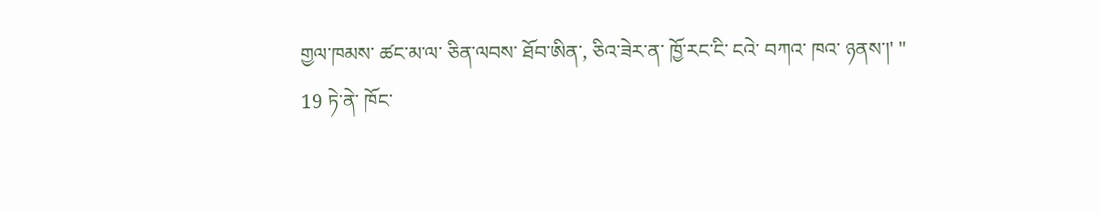གྱལ་ཁམས་ ཚང་མ་ལ་ ཅིན་ལབས་ ཐོབ་ཨིན་, ཅིའ་ཟེར་ན་ ཁྱོ་རང་ངི་ ངའེ་ བཀའ་ ཁའ་ ཉནས་།' "
19 ཏེ་ནེ་ ཁོང་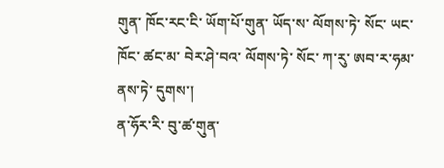གུན་ ཁོང་རང་ངི་ ཡོག་པོ་གུན་ ཡོད་ས་ ལོགས་ཏེ་ སོང་ ཡང་ ཁོང་ ཚང་མ་ བེར་ཤེ་བའ་ ལོགས་ཏེ་ སོང་ ཀ་རུ་ ཨབ་ར་ཧམ་ ནས་ཏེ་ དུགས་།
ན་ཧོར་རི་ བུ་ཚ་གུན་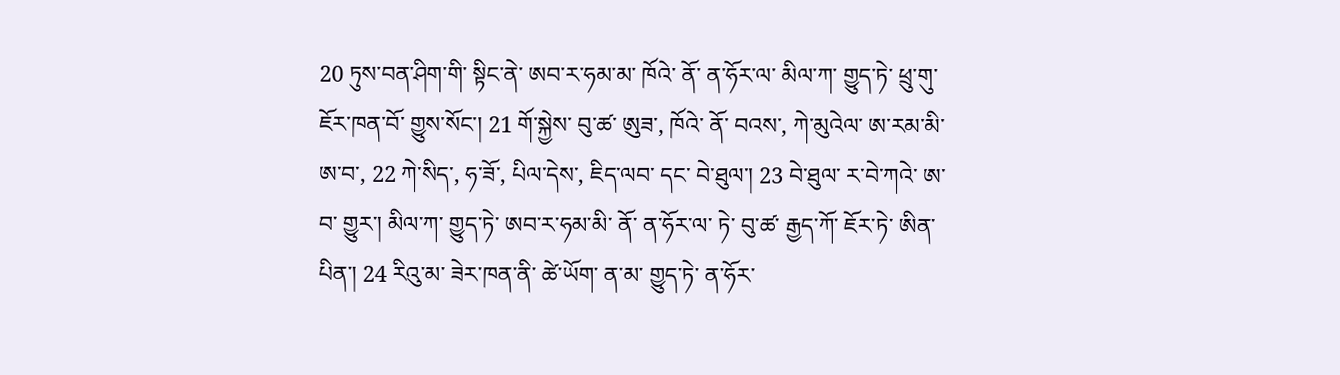20 ཏུས་བན་ཤིག་གི་ སྟིང་ནེ་ ཨབ་ར་ཧམ་མ་ ཁོའེ་ ནོ་ ན་ཧོར་ལ་ མིལ་ཀ་ གྱུད་ཏེ་ ཕྲུ་གུ་ ཇོར་ཁན་བོ་ གྱུས་སོང་། 21 གོ་སྐྱེས་ བུ་ཚ་ ཨུཟ་, ཁོའེ་ ནོ་ བའས་, ཀེ་མུའེལ་ ཨ་རམ་མི་ ཨ་བ་, 22 ཀེ་སིད་, ཧ་ཟོ་, པིལ་དེས་, ཇིད་ལབ་ དང་ བེ་ཐུལ་། 23 བེ་ཐུལ་ ར་བེ་ཀའེ་ ཨ་བ་ གྱུར་། མིལ་ཀ་ གྱུད་ཏེ་ ཨབ་ར་ཧམ་མི་ ནོ་ ན་ཧོར་ལ་ ཏེ་ བུ་ཚ་ རྒྱད་ཀོ་ ཇོར་ཏེ་ ཨིན་པིན་། 24 རིའུ་མ་ ཟེར་ཁན་ནི་ ཚེ་ཡོག་ ན་མ་ གྱུད་ཏེ་ ན་ཧོར་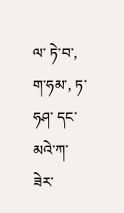ལ་ ཏེ་བ་, ག་ཧམ་, ཏ་ཧཤ་ དང་ མའེ་ཀ་ ཟེར་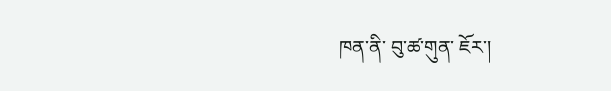ཁན་ནི་ བུ་ཚ་གུན་ ཇོར་།